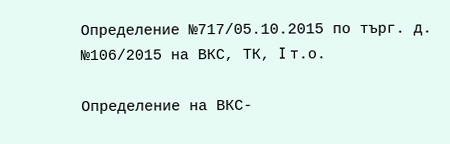Определение №717/05.10.2015 по търг. д. №106/2015 на ВКС, ТК, I т.о.

Определение на ВКС-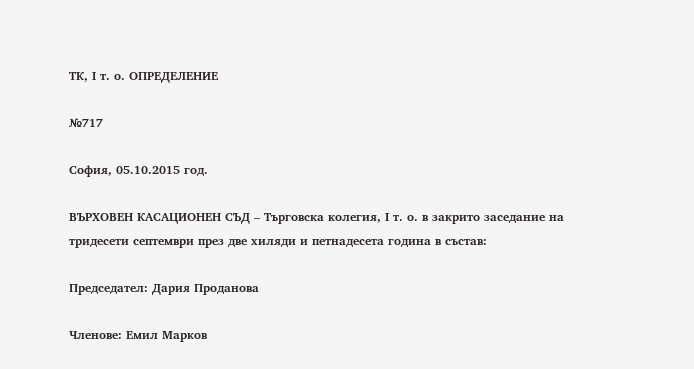ТК, І т. о. ОПРЕДЕЛЕНИЕ

№717

София, 05.10.2015 год.

ВЪРХОВЕН КАСАЦИОНЕН СЪД – Търговска колегия, І т. о. в закрито заседание на тридесети септември през две хиляди и петнадесета година в състав:

Председател: Дария Проданова

Членове: Емил Марков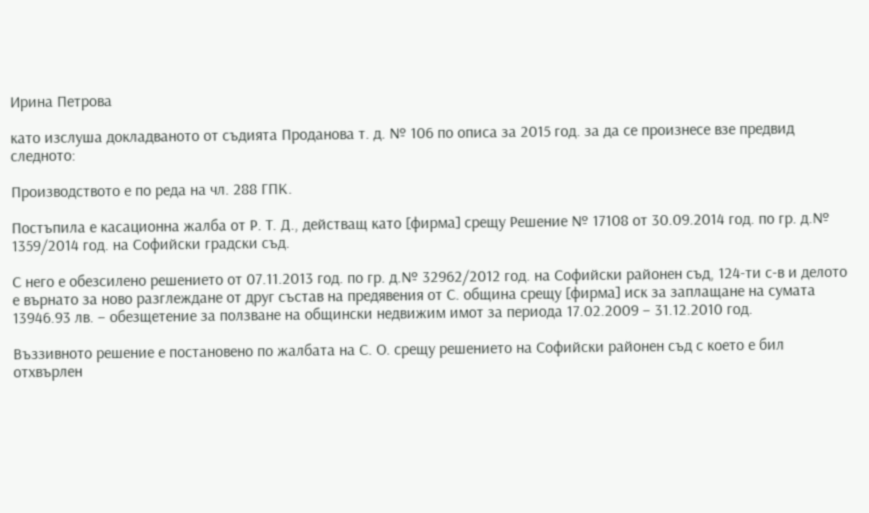Ирина Петрова

като изслуша докладваното от съдията Проданова т. д. № 106 по описа за 2015 год. за да се произнесе взе предвид следното:

Производството е по реда на чл. 288 ГПК.

Постъпила е касационна жалба от Р. Т. Д., действащ като [фирма] срещу Решение № 17108 от 30.09.2014 год. по гр. д.№ 1359/2014 год. на Софийски градски съд.

С него е обезсилено решението от 07.11.2013 год. по гр. д.№ 32962/2012 год. на Софийски районен съд, 124-ти с-в и делото е върнато за ново разглеждане от друг състав на предявения от С. община срещу [фирма] иск за заплащане на сумата 13946.93 лв. – обезщетение за ползване на общински недвижим имот за периода 17.02.2009 – 31.12.2010 год.

Въззивното решение е постановено по жалбата на С. О. срещу решението на Софийски районен съд с което е бил отхвърлен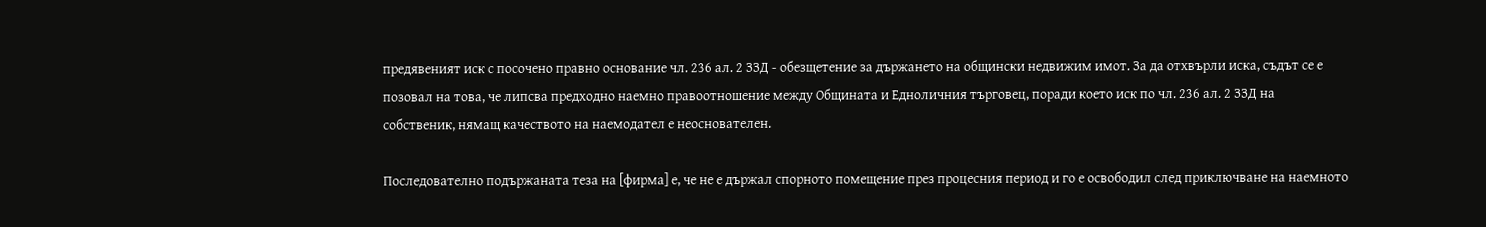предявеният иск с посочено правно основание чл. 236 ал. 2 ЗЗД - обезщетение за държането на общински недвижим имот. За да отхвърли иска, съдът се е позовал на това, че липсва предходно наемно правоотношение между Общината и Едноличния търговец, поради което иск по чл. 236 ал. 2 ЗЗД на собственик, нямащ качеството на наемодател е неоснователен.

Последователно подържаната теза на [фирма] е, че не е държал спорното помещение през процесния период и го е освободил след приключване на наемното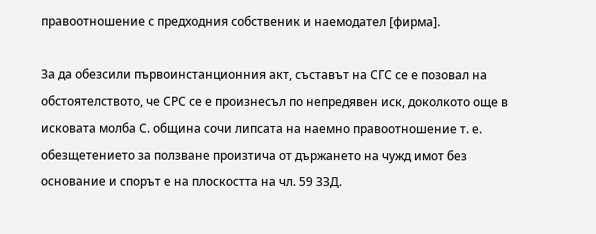правоотношение с предходния собственик и наемодател [фирма].

За да обезсили първоинстанционния акт, съставът на СГС се е позовал на обстоятелството, че СРС се е произнесъл по непредявен иск, доколкото още в исковата молба С. община сочи липсата на наемно правоотношение т. е. обезщетението за ползване произтича от държането на чужд имот без основание и спорът е на плоскостта на чл. 59 ЗЗД.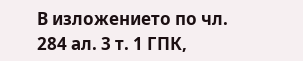В изложението по чл. 284 ал. 3 т. 1 ГПК,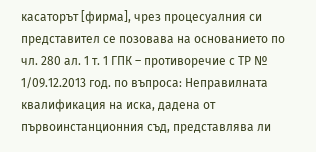касаторът [фирма], чрез процесуалния си представител се позовава на основанието по чл. 280 ал. 1 т. 1 ГПК – противоречие с ТР № 1/09.12.2013 год. по въпроса: Неправилната квалификация на иска, дадена от първоинстанционния съд, представлява ли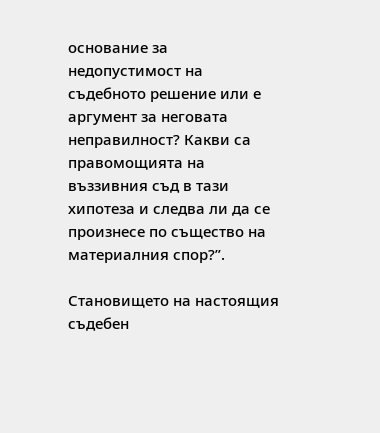основание за недопустимост на съдебното решение или е аргумент за неговата неправилност? Какви са правомощията на въззивния съд в тази хипотеза и следва ли да се произнесе по същество на материалния спор?”.

Становището на настоящия съдебен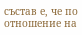състав е, че по отношение на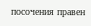посочения правен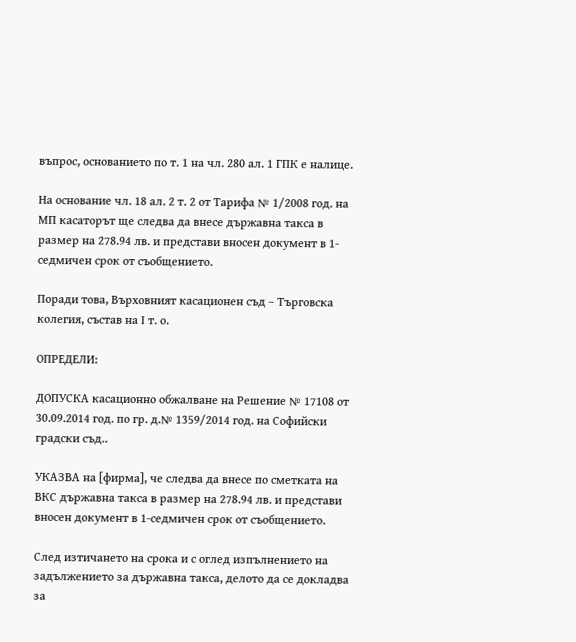въпрос, основанието по т. 1 на чл. 280 ал. 1 ГПК е налице.

На основание чл. 18 ал. 2 т. 2 от Тарифа № 1/2008 год. на МП касаторът ще следва да внесе държавна такса в размер на 278.94 лв. и представи вносен документ в 1-седмичен срок от съобщението.

Поради това, Върховният касационен съд – Търговска колегия, състав на І т. о.

ОПРЕДЕЛИ:

ДОПУСКА касационно обжалване на Решение № 17108 от 30.09.2014 год. по гр. д.№ 1359/2014 год. на Софийски градски съд..

УКАЗВА на [фирма], че следва да внесе по сметката на ВКС държавна такса в размер на 278.94 лв. и представи вносен документ в 1-седмичен срок от съобщението.

След изтичането на срока и с оглед изпълнението на задължението за държавна такса, делото да се докладва за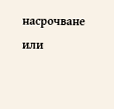насрочване или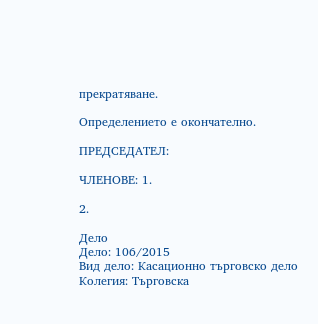прекратяване.

Определението е окончателно.

ПРЕДСЕДАТЕЛ:

ЧЛЕНОВЕ: 1.

2.

Дело
Дело: 106/2015
Вид дело: Касационно търговско дело
Колегия: Търговска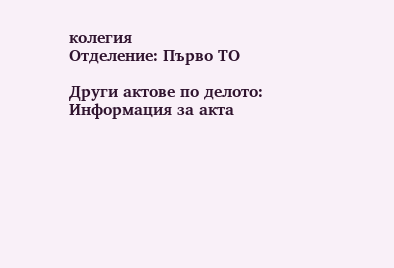колегия
Отделение: Първо ТО

Други актове по делото:
Информация за акта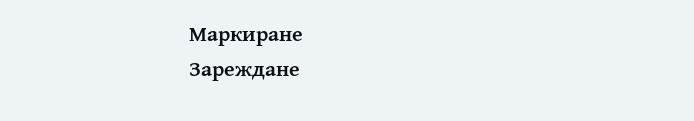Маркиране
Зареждане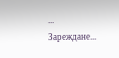...
Зареждане...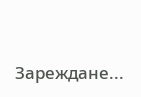Зареждане...